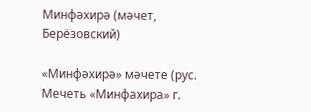Минфәхирә (мәчет, Берёзовский)

«Минфәхирә» мәчете (рус. Мечеть «Минфахира» г.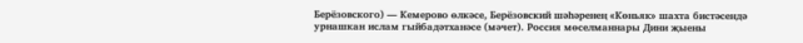Берёзовского) ― Кемерово өлкәсе, Берёзовский шәһәренең «Көньяк» шахта бистәсендә урнашкан ислам гыйбадәтханәсе (мәчет). Россия мөселманнары Дини җыены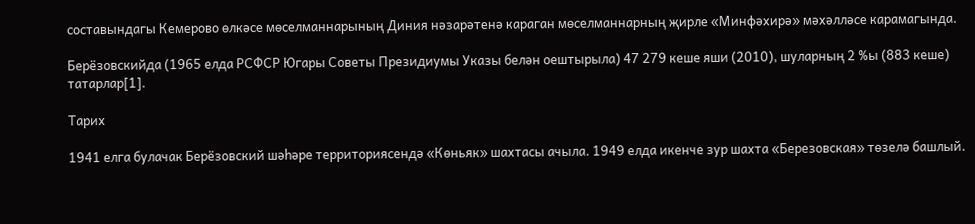составындагы Кемерово өлкәсе мөселманнарының Диния нәзарәтенә караган мөселманнарның җирле «Минфәхирә» мәхәлләсе карамагында.

Берёзовскийда (1965 елда РСФСР Югары Советы Президиумы Указы белән оештырыла) 47 279 кеше яши (2010), шуларның 2 %ы (883 кеше) татарлар[1].

Тарих

1941 елга булачак Берёзовский шәһәре территориясендә «Көньяк» шахтасы ачыла. 1949 елда икенче зур шахта «Березовская» төзелә башлый.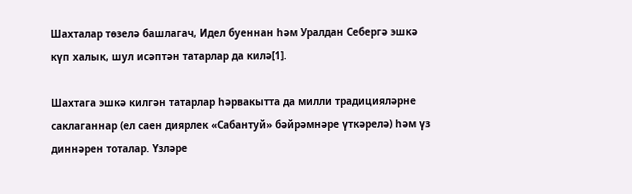Шахталар төзелә башлагач, Идел буеннан һәм Уралдан Себергә эшкә күп халык, шул исәптән татарлар да килә[1].

Шахтага эшкә килгән татарлар һәрвакытта да милли традицияләрне саклаганнар (ел саен диярлек «Сабантуй» бәйрәмнәре үткәрелә) һәм үз диннәрен тоталар. Үзләре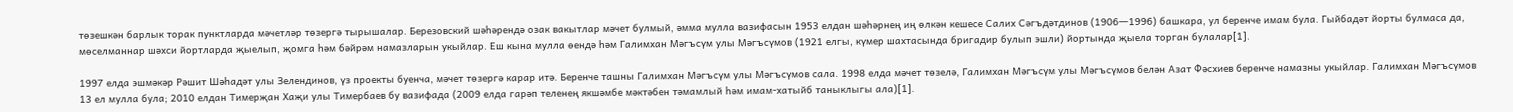төзешкән барлык торак пунктларда мәчетләр төзергә тырышалар. Березовский шәһәрендә озак вакытлар мәчет булмый, әмма мулла вазифасын 1953 елдан шәһәрнең иң өлкән кешесе Салих Сәгъдәтдинов (1906―1996) башкара, ул беренче имам була. Гыйбадәт йорты булмаса да, мөселманнар шәхси йортларда җыелып, җомга һәм бәйрәм намазларын укыйлар. Еш кына мулла өендә һәм Галимхан Мәгъсүм улы Мәгъсүмов (1921 елгы, күмер шахтасында бригадир булып эшли) йортында җыела торган булалар[1].

1997 елда эшмәкәр Рәшит Шәһадәт улы Зелендинов, үз проекты буенча, мәчет төзергә карар итә. Беренче ташны Галимхан Мәгъсүм улы Мәгъсүмов сала. 1998 елда мәчет төзелә, Галимхан Мәгъсүм улы Мәгъсүмов белән Азат Фәсхиев беренче намазны укыйлар. Галимхан Мәгъсүмов 13 ел мулла була; 2010 елдан Тимерҗан Хаҗи улы Тимербаев бу вазифада (2009 елда гарәп теленең якшәмбе мәктәбен тәмамлый һәм имам-хатыйб таныклыгы ала)[1].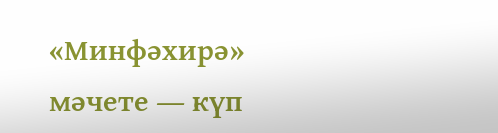«Минфәхирә» мәчете ― күп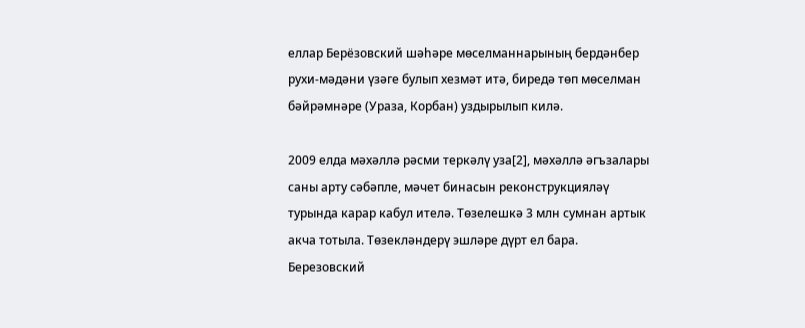еллар Берёзовский шәһәре мөселманнарының бердәнбер рухи-мәдәни үзәге булып хезмәт итә, биредә төп мөселман бәйрәмнәре (Ураза, Корбан) уздырылып килә.

2009 елда мәхәллә рәсми теркәлү уза[2], мәхәллә әгъзалары саны арту сәбәпле, мәчет бинасын реконструкцияләү турында карар кабул ителә. Төзелешкә 3 млн сумнан артык акча тотыла. Төзекләндерү эшләре дүрт ел бара. Березовский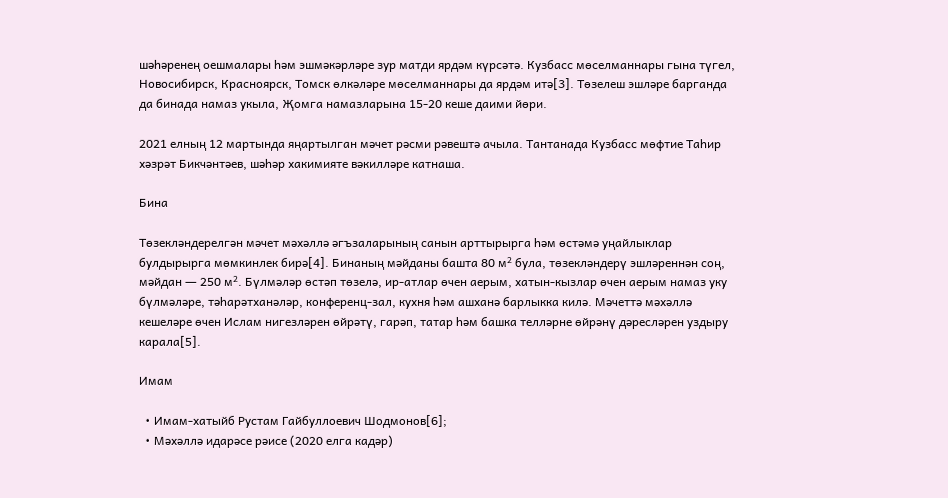шәһәренең оешмалары һәм эшмәкәрләре зур матди ярдәм күрсәтә. Кузбасс мөселманнары гына түгел, Новосибирск, Красноярск, Томск өлкәләре мөселманнары да ярдәм итә[3]. Төзелеш эшләре барганда да бинада намаз укыла, Җомга намазларына 15-20 кеше даими йөри.

2021 елның 12 мартында яңартылган мәчет рәсми рәвештә ачыла. Тантанада Кузбасс мөфтие Таһир хәзрәт Бикчәнтәев, шәһәр хакимияте вәкилләре катнаша.

Бина

Төзекләндерелгән мәчет мәхәллә әгъзаларының санын арттырырга һәм өстәмә уңайлыклар булдырырга мөмкинлек бирә[4]. Бинаның мәйданы башта 80 м² була, төзекләндерү эшләреннән соң, мәйдан ― 250 м². Бүлмәләр өстәп төзелә, ир-атлар өчен аерым, хатын-кызлар өчен аерым намаз уку бүлмәләре, тәһарәтханәләр, конференц-зал, кухня һәм ашханә барлыкка килә. Мәчеттә мәхәллә кешеләре өчен Ислам нигезләрен өйрәтү, гарәп, татар һәм башка телләрне өйрәнү дәресләрен уздыру карала[5].

Имам

  • Имам-хатыйб Рустам Гайбуллоевич Шодмонов[6];
  • Мәхәллә идарәсе рәисе (2020 елга кадәр)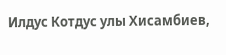Илдус Котдус улы Хисамбиев,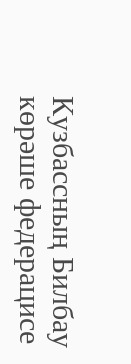Кузбассның Билбау көрәше федерацисе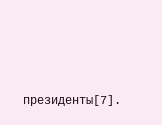президенты[7].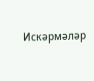Искәрмәләр